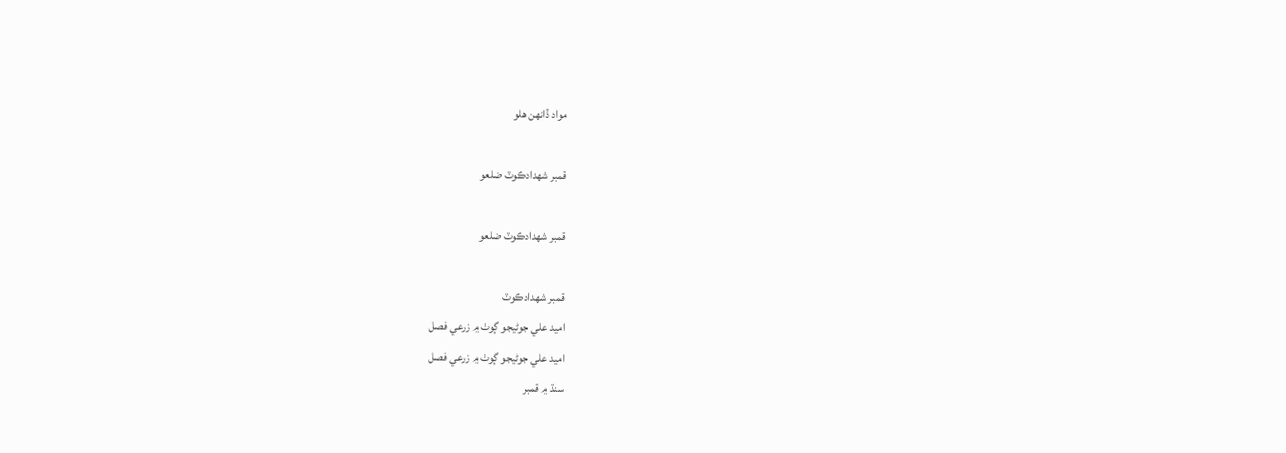مواد ڏانھن هلو

قمبر شهدادڪوٽ ضلعو

قمبر شهدادڪوٽ ضلعو

قمبر شهدادڪوٽ
اميد علي جوڻيجو ڳوٺ ۾ زرعي فصل
اميد علي جوڻيجو ڳوٺ ۾ زرعي فصل
سنڌ ۾ قمبر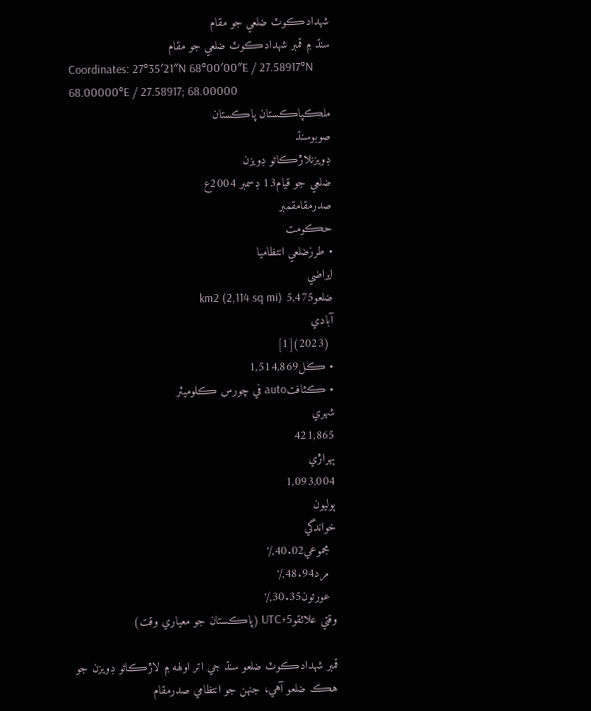شهدادڪوٽ ضلعي جو مقام
سنڌ ۾ قمبر شهدادڪوٽ ضلعي جو مقام
Coordinates: 27°35′21″N 68°00′00″E / 27.58917°N 68.00000°E / 27.58917; 68.00000
ملڪپاڪستان پاڪستان
صوبوسنڌ
ڊويزنلاڙڪاڻو ڊويزن
ضلعي جو قيام13 ڊسمبر 2004ع
صدرمقامقمبر
حڪومت
• طرزضلعي انتظاميا
ايراضي
ضلعو5,475 km2 (2,114 sq mi)
آبادي
 (2023)[1]
• ڪل1,514,869
• ڪثافتauto في چورس ڪلوميٽر
شهري
421,865
ٻهراڙي
1,093,004
ٻوليون
خواندگي
  مجموعي40.02٪
  مرد48.94٪
  عورتون30.35٪
وقتي علائقوUTC+5 (پاڪستان جو معياري وقت)

قمبر شهدادڪوٽ ضلعو سنڌ جي اتر اولهه ۾ لاڙڪاڻو ڊويزن جو هڪ ضلعو آهي، جنهن جو انتظامي صدرمقام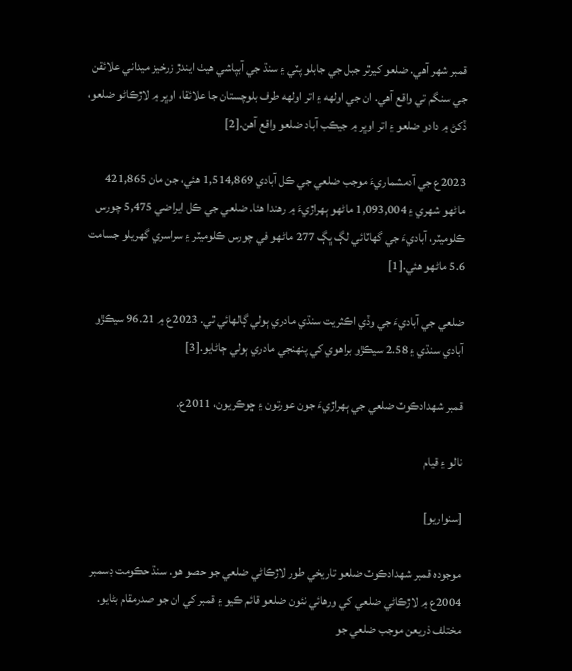قمبر شهر آهي. ضلعو کيرٿر جبل جي جابلو پٽي ۽ سنڌ جي آبپاشي هيٺ ايندڙ زرخيز ميداني علائقن جي سنگم تي واقع آهي. ان جي اولهه ۽ اتر اولهه طرف بلوچستان جا علائقا، اوڀر ۾ لاڙڪاڻو ضلعو، ڏکڻ ۾ دادو ضلعو ۽ اتر اوڀر ۾ جيڪب آباد ضلعو واقع آهن.[2]

2023ع جي آدمشماريءَ موجب ضلعي جي ڪل آبادي 1,514,869 هئي، جن مان 421,865 ماڻهو شهري ۽ 1,093,004 ماڻهو ٻهراڙيءَ ۾ رهندا هئا. ضلعي جي ڪل ايراضي 5,475 چورس ڪلوميٽر، آباديءَ جي گهاٽائي لڳ ڀڳ 277 ماڻهو في چورس ڪلوميٽر ۽ سراسري گهريلو جسامت 5.6 ماڻهو هئي.[1]

ضلعي جي آباديءَ جي وڏي اڪثريت سنڌي مادري ٻولي ڳالهائي ٿي. 2023ع ۾ 96.21 سيڪڙو آبادي سنڌي ۽ 2.58 سيڪڙو براهوي کي پنهنجي مادري ٻولي ڄاڻايو.[3]

قمبر شهدادڪوٽ ضلعي جي ٻهراڙيءَ جون عورتون ۽ ڇوڪريون، 2011ع.

نالو ۽ قيام

[سنواريو]

موجوده قمبر شهدادڪوٽ ضلعو تاريخي طور لاڙڪاڻي ضلعي جو حصو هو. سنڌ حڪومت ڊسمبر 2004ع ۾ لاڙڪاڻي ضلعي کي ورهائي نئون ضلعو قائم ڪيو ۽ قمبر کي ان جو صدرمقام بڻايو. مختلف ذريعن موجب ضلعي جو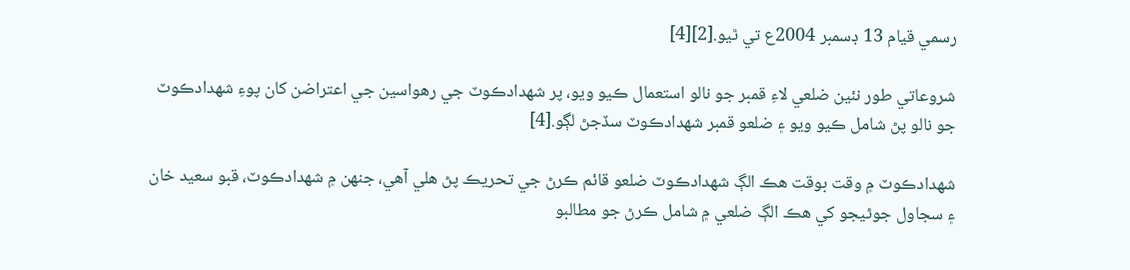رسمي قيام 13 ڊسمبر 2004ع تي ٿيو.[2][4]

شروعاتي طور نئين ضلعي لاءِ قمبر جو نالو استعمال ڪيو ويو، پر شهدادڪوٽ جي رهواسين جي اعتراضن کان پوءِ شهدادڪوٽ جو نالو پڻ شامل ڪيو ويو ۽ ضلعو قمبر شهدادڪوٽ سڏجڻ لڳو.[4]

شهدادڪوٽ ۾ وقت بوقت هڪ الڳ شهدادڪوٽ ضلعو قائم ڪرڻ جي تحريڪ پڻ هلي آهي، جنهن ۾ شهدادڪوٽ، قبو سعيد خان ۽ سجاول جوڻيجو کي هڪ الڳ ضلعي ۾ شامل ڪرڻ جو مطالبو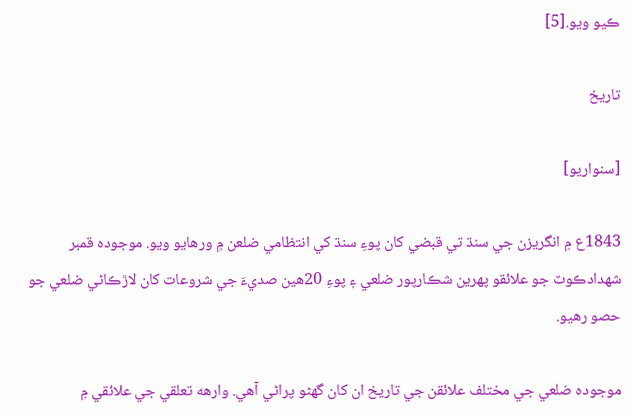ڪيو ويو.[5]

تاريخ

[سنواريو]

1843ع ۾ انگريزن جي سنڌ تي قبضي کان پوءِ سنڌ کي انتظامي ضلعن ۾ ورهايو ويو. موجوده قمبر شهدادڪوٽ جو علائقو پهرين شڪارپور ضلعي ۽ پوءِ 20هين صديءَ جي شروعات کان لاڙڪاڻي ضلعي جو حصو رهيو.

موجوده ضلعي جي مختلف علائقن جي تاريخ ان کان گهڻو پراڻي آهي. وارهه تعلقي جي علائقي ۾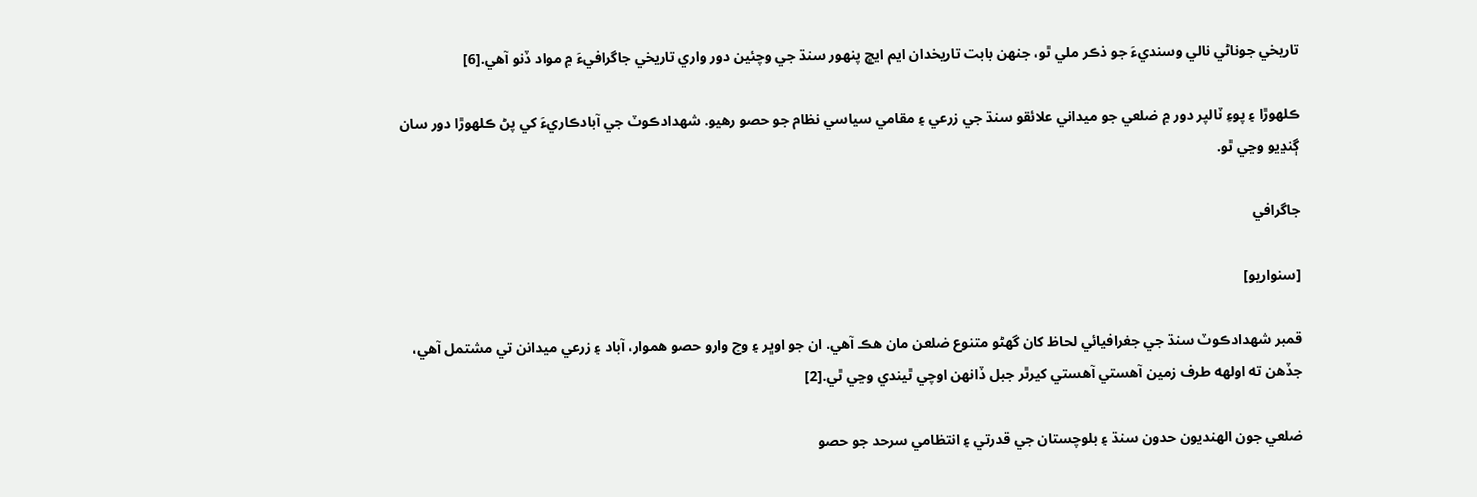تاريخي جوناڻي نالي وسنديءَ جو ذڪر ملي ٿو، جنهن بابت تاريخدان ايم ايڇ پنهور سنڌ جي وچئين دور واري تاريخي جاگرافيءَ ۾ مواد ڏنو آهي.[6]

ڪلهوڙا ۽ پوءِ ٽالپر دور ۾ ضلعي جو ميداني علائقو سنڌ جي زرعي ۽ مقامي سياسي نظام جو حصو رهيو. شهدادڪوٽ جي آبادڪاريءَ کي پڻ ڪلهوڙا دور سان ڳنڍيو وڃي ٿو.

جاگرافي

[سنواريو]

قمبر شهدادڪوٽ سنڌ جي جغرافيائي لحاظ کان گهڻو متنوع ضلعن مان هڪ آهي. ان جو اوڀر ۽ وچ وارو حصو هموار، آباد ۽ زرعي ميدانن تي مشتمل آهي، جڏهن ته اولهه طرف زمين آهستي آهستي کيرٿر جبل ڏانهن اوچي ٿيندي وڃي ٿي.[2]

ضلعي جون الهنديون حدون سنڌ ۽ بلوچستان جي قدرتي ۽ انتظامي سرحد جو حصو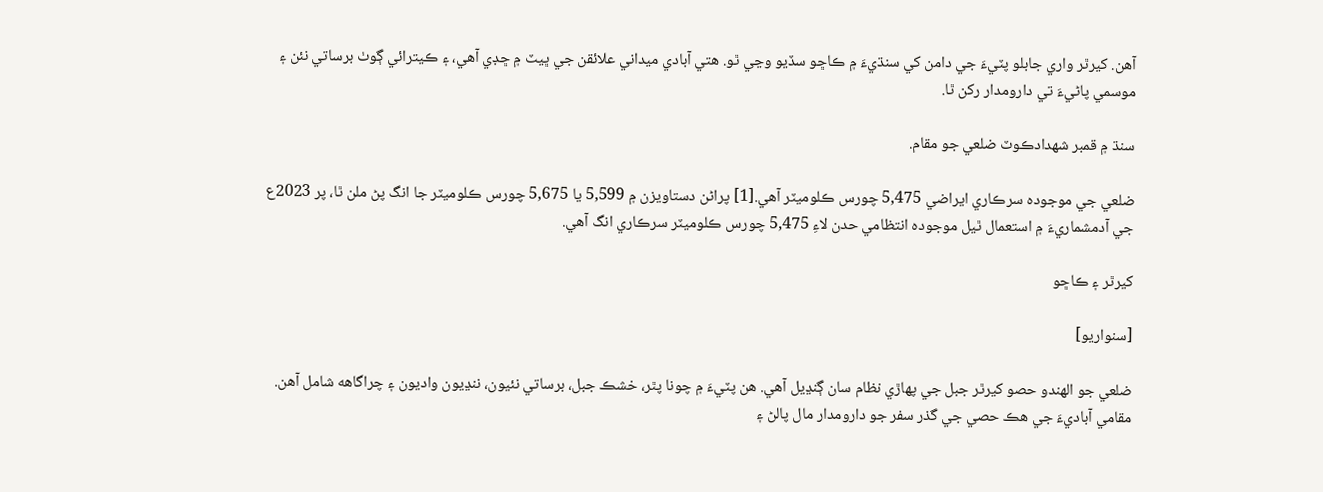آهن. کيرٿر واري جابلو پٽيءَ جي دامن کي سنڌيءَ ۾ ڪاڇو سڏيو وڃي ٿو. هتي آبادي ميداني علائقن جي ڀيٽ ۾ ڇڊي آهي، ۽ ڪيترائي ڳوٺ برساتي نئن ۽ موسمي پاڻيءَ تي دارومدار رکن ٿا.

سنڌ ۾ قمبر شهدادڪوٽ ضلعي جو مقام.

ضلعي جي موجوده سرڪاري ايراضي 5,475 چورس ڪلوميٽر آهي.[1] پراڻن دستاويزن ۾ 5,599 يا 5,675 چورس ڪلوميٽر جا انگ پڻ ملن ٿا، پر 2023ع جي آدمشماريءَ ۾ استعمال ٿيل موجوده انتظامي حدن لاءِ 5,475 چورس ڪلوميٽر سرڪاري انگ آهي.

کيرٿر ۽ ڪاڇو

[سنواريو]

ضلعي جو الهندو حصو کيرٿر جبل جي پهاڙي نظام سان ڳنڍيل آهي. هن پٽيءَ ۾ چونا پٿر، خشڪ جبل، برساتي نئيون، ننڍيون واديون ۽ چراگاهه شامل آهن. مقامي آباديءَ جي هڪ حصي جي گذر سفر جو دارومدار مال پالڻ ۽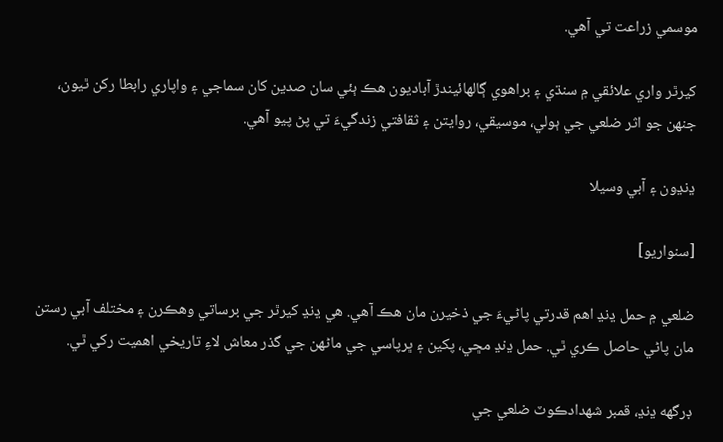موسمي زراعت تي آهي.

کيرٿر واري علائقي ۾ سنڌي ۽ براهوي ڳالهائيندڙ آباديون هڪ ٻئي سان صدين کان سماجي ۽ واپاري رابطا رکن ٿيون، جنهن جو اثر ضلعي جي ٻولي، موسيقي، روايتن ۽ ثقافتي زندگيءَ تي پڻ پيو آهي.

ڍنڍون ۽ آبي وسيلا

[سنواريو]

ضلعي ۾ حمل ڍنڍ اهم قدرتي پاڻيءَ جي ذخيرن مان هڪ آهي. هي ڍنڍ کيرٿر جي برساتي وهڪرن ۽ مختلف آبي رستن مان پاڻي حاصل ڪري ٿي. حمل ڍنڍ مڇي، پکين ۽ ڀرپاسي جي ماڻهن جي گذر معاش لاءِ تاريخي اهميت رکي ٿي.

ڊرگهه ڍنڍ، قمبر شهدادڪوٽ ضلعي جي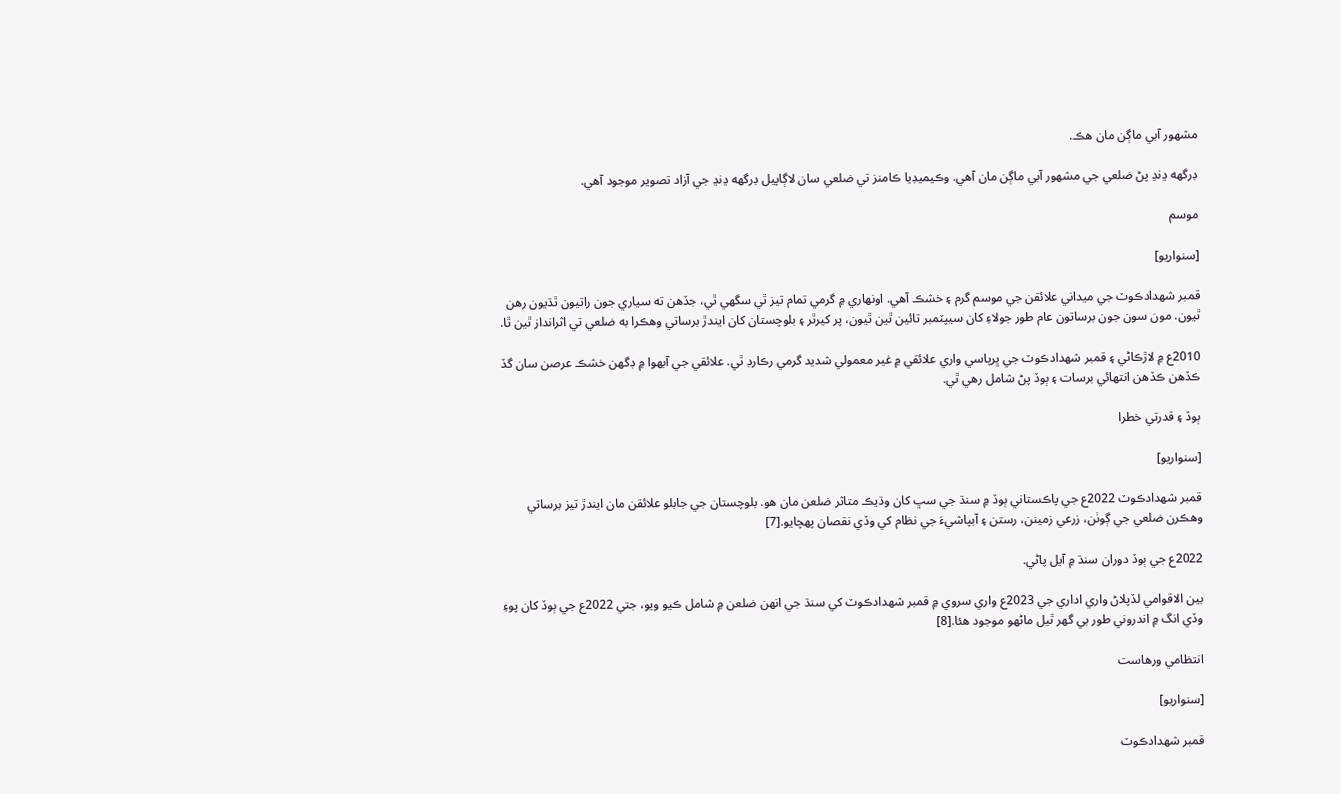مشهور آبي ماڳن مان هڪ.

ڊرگهه ڍنڍ پڻ ضلعي جي مشهور آبي ماڳن مان آهي. وڪيميڊيا ڪامنز تي ضلعي سان لاڳاپيل ڊرگهه ڍنڍ جي آزاد تصوير موجود آهي.

موسم

[سنواريو]

قمبر شهدادڪوٽ جي ميداني علائقن جي موسم گرم ۽ خشڪ آهي. اونهاري ۾ گرمي تمام تيز ٿي سگهي ٿي، جڏهن ته سياري جون راتيون ٿڌيون رهن ٿيون. مون سون جون برساتون عام طور جولاءِ کان سيپٽمبر تائين ٿين ٿيون، پر کيرٿر ۽ بلوچستان کان ايندڙ برساتي وهڪرا به ضلعي تي اثرانداز ٿين ٿا.

2010ع ۾ لاڙڪاڻي ۽ قمبر شهدادڪوٽ جي ڀرپاسي واري علائقي ۾ غير معمولي شديد گرمي رڪارڊ ٿي. علائقي جي آبهوا ۾ ڊگهن خشڪ عرصن سان گڏ ڪڏهن ڪڏهن انتهائي برسات ۽ ٻوڏ پڻ شامل رهي ٿي.

ٻوڏ ۽ قدرتي خطرا

[سنواريو]

قمبر شهدادڪوٽ 2022ع جي پاڪستاني ٻوڏ ۾ سنڌ جي سڀ کان وڌيڪ متاثر ضلعن مان هو. بلوچستان جي جابلو علائقن مان ايندڙ تيز برساتي وهڪرن ضلعي جي ڳوٺن، زرعي زمينن، رستن ۽ آبپاشيءَ جي نظام کي وڏي نقصان پهچايو.[7]

2022ع جي ٻوڏ دوران سنڌ ۾ آيل پاڻي.

بين الاقوامي لڏپلاڻ واري اداري جي 2023ع واري سروي ۾ قمبر شهدادڪوٽ کي سنڌ جي انهن ضلعن ۾ شامل ڪيو ويو، جتي 2022ع جي ٻوڏ کان پوءِ وڏي انگ ۾ اندروني طور بي گهر ٿيل ماڻهو موجود هئا.[8]

انتظامي ورهاست

[سنواريو]

قمبر شهدادڪوٽ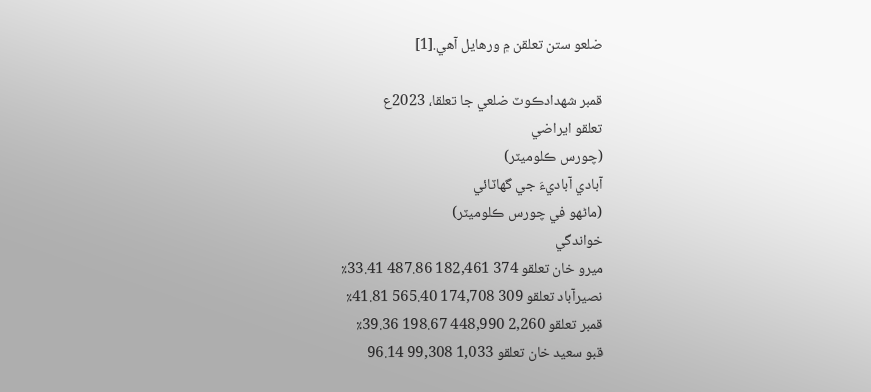ضلعو ستن تعلقن ۾ ورهايل آهي.[1]

قمبر شهدادڪوٽ ضلعي جا تعلقا، 2023ع
تعلقو ايراضي
(چورس ڪلوميٽر)
آبادي آباديءَ جي گهاٽائي
(ماڻهو في چورس ڪلوميٽر)
خواندگي
ميرو خان تعلقو 374 182,461 487.86 33.41٪
نصيرآباد تعلقو 309 174,708 565.40 41.81٪
قمبر تعلقو 2,260 448,990 198.67 39.36٪
قبو سعيد خان تعلقو 1,033 99,308 96.14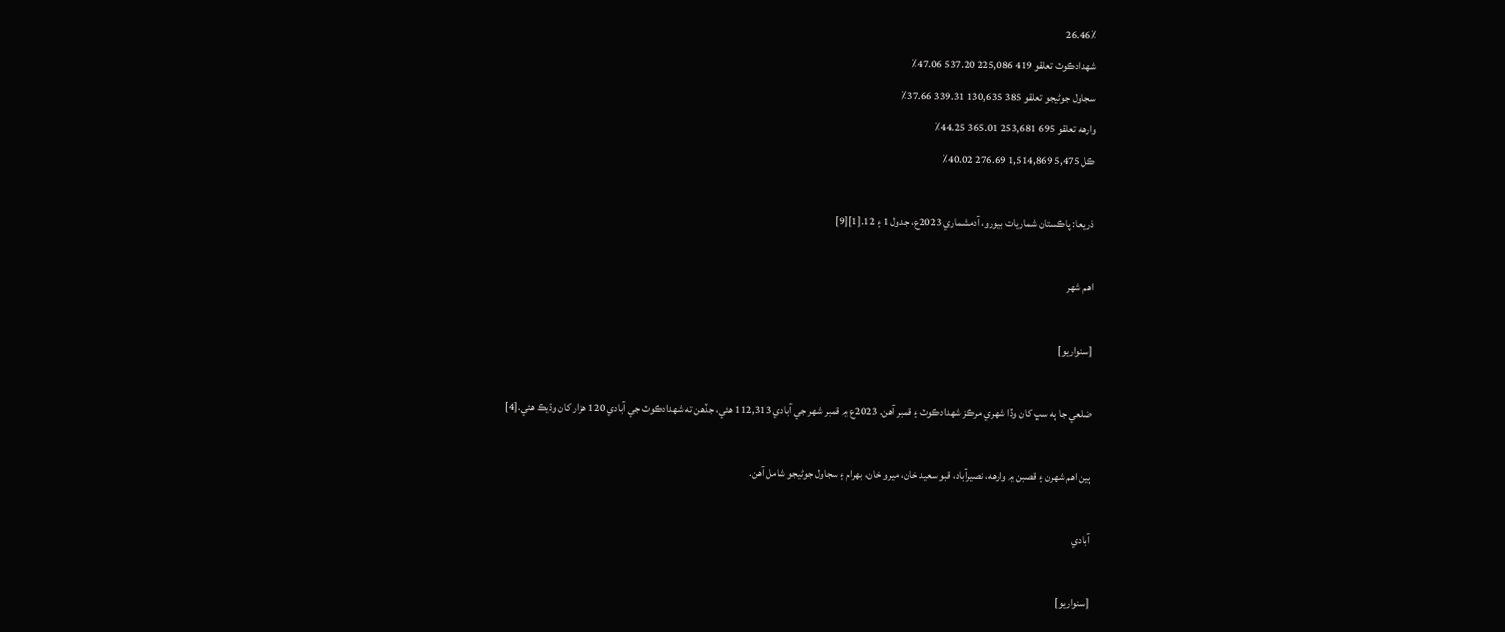26.46٪
شهدادڪوٽ تعلقو 419 225,086 537.20 47.06٪
سجاول جوڻيجو تعلقو 385 130,635 339.31 37.66٪
وارهه تعلقو 695 253,681 365.01 44.25٪
ڪل 5,475 1,514,869 276.69 40.02٪

ذريعا: پاڪستان شماريات بيورو، آدمشماري 2023ع، جدول 1 ۽ 12.[1][9]

اهم شهر

[سنواريو]

ضلعي جا ٻه سڀ کان وڏا شهري مرڪز شهدادڪوٽ ۽ قمبر آهن. 2023ع ۾ قمبر شهر جي آبادي 112,313 هئي، جڏهن ته شهدادڪوٽ جي آبادي 120 هزار کان وڌيڪ هئي.[4]

ٻين اهم شهرن ۽ قصبن ۾ وارهه، نصيرآباد، قبو سعيد خان، ميرو خان، بهرام ۽ سجاول جوڻيجو شامل آهن.

آبادي

[سنواريو]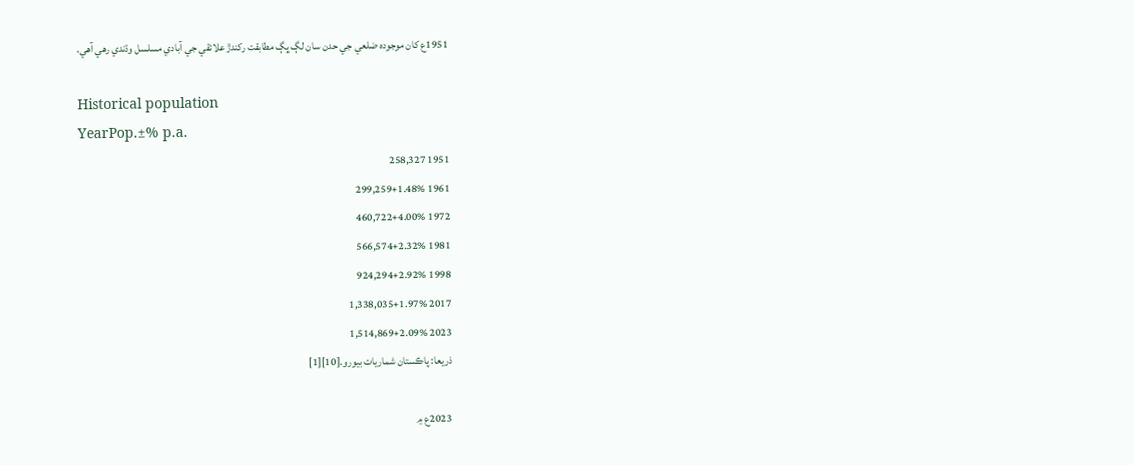1951ع کان موجوده ضلعي جي حدن سان لڳ ڀڳ مطابقت رکندڙ علائقي جي آبادي مسلسل وڌندي رهي آهي.

Historical population
YearPop.±% p.a.
1951 258,327
1961 299,259+1.48%
1972 460,722+4.00%
1981 566,574+2.32%
1998 924,294+2.92%
2017 1,338,035+1.97%
2023 1,514,869+2.09%
ذريعا: پاڪستان شماريات بيورو.[10][1]

2023ع ۾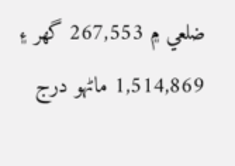ضلعي ۾ 267,553 گهر ۽ 1,514,869 ماڻهو درج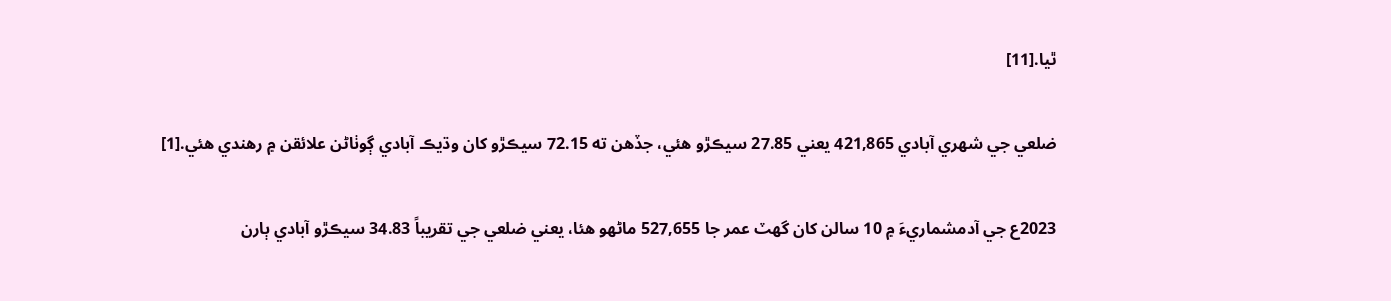ٿيا.[11]

ضلعي جي شهري آبادي 421,865 يعني 27.85 سيڪڙو هئي، جڏهن ته 72.15 سيڪڙو کان وڌيڪ آبادي ڳوٺاڻن علائقن ۾ رهندي هئي.[1]

2023ع جي آدمشماريءَ ۾ 10 سالن کان گهٽ عمر جا 527,655 ماڻهو هئا، يعني ضلعي جي تقريباً 34.83 سيڪڙو آبادي ٻارن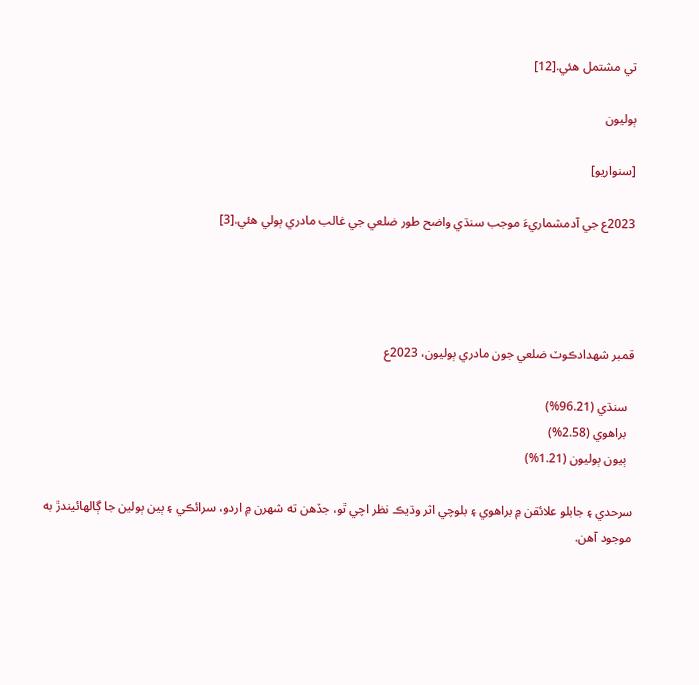تي مشتمل هئي.[12]

ٻوليون

[سنواريو]

2023ع جي آدمشماريءَ موجب سنڌي واضح طور ضلعي جي غالب مادري ٻولي هئي.[3]




قمبر شهدادڪوٽ ضلعي جون مادري ٻوليون، 2023ع

  سنڌي (96.21%)
  براهوي (2.58%)
  ٻيون ٻوليون (1.21%)

سرحدي ۽ جابلو علائقن ۾ براهوي ۽ بلوچي اثر وڌيڪ نظر اچي ٿو، جڏهن ته شهرن ۾ اردو، سرائڪي ۽ ٻين ٻولين جا ڳالهائيندڙ به موجود آهن.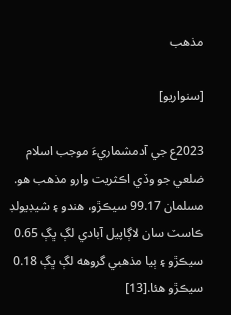مذهب

[سنواريو]

2023ع جي آدمشماريءَ موجب اسلام ضلعي جو وڏي اڪثريت وارو مذهب هو. مسلمان 99.17 سيڪڙو، هندو ۽ شيڊيولڊ ڪاسٽ سان لاڳاپيل آبادي لڳ ڀڳ 0.65 سيڪڙو ۽ ٻيا مذهبي گروهه لڳ ڀڳ 0.18 سيڪڙو هئا.[13]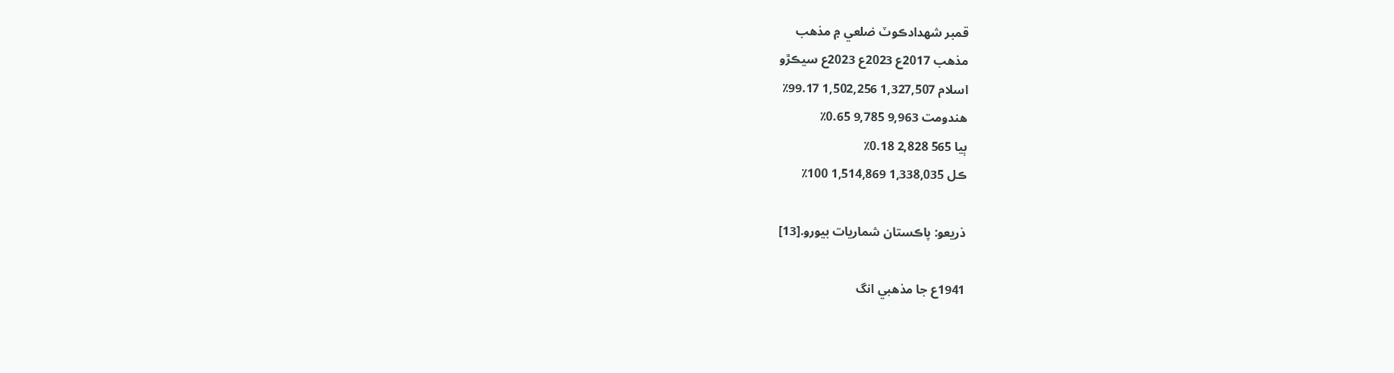قمبر شهدادڪوٽ ضلعي ۾ مذهب
مذهب 2017ع 2023ع 2023ع سيڪڙو
اسلام 1,327,507 1,502,256 99.17٪
هندومت 9,963 9,785 0.65٪
ٻيا 565 2,828 0.18٪
ڪل 1,338,035 1,514,869 100٪

ذريعو: پاڪستان شماريات بيورو.[13]

1941ع جا مذهبي انگ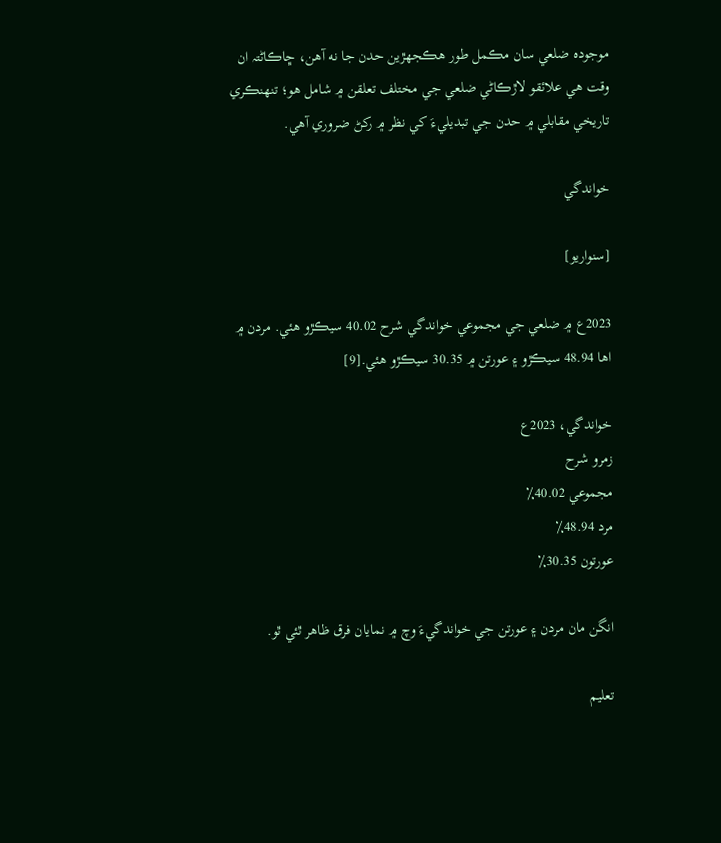موجوده ضلعي سان مڪمل طور هڪجهڙين حدن جا نه آهن، ڇاڪاڻتہ ان وقت هي علائقو لاڙڪاڻي ضلعي جي مختلف تعلقن ۾ شامل هو؛ تنهنڪري تاريخي مقابلي ۾ حدن جي تبديليءَ کي نظر ۾ رکڻ ضروري آهي.

خواندگي

[سنواريو]

2023ع ۾ ضلعي جي مجموعي خواندگي شرح 40.02 سيڪڙو هئي. مردن ۾ اها 48.94 سيڪڙو ۽ عورتن ۾ 30.35 سيڪڙو هئي.[9]

خواندگي، 2023ع
زمرو شرح
مجموعي 40.02٪
مرد 48.94٪
عورتون 30.35٪

انگن مان مردن ۽ عورتن جي خواندگيءَ وچ ۾ نمايان فرق ظاهر ٿئي ٿو.

تعليم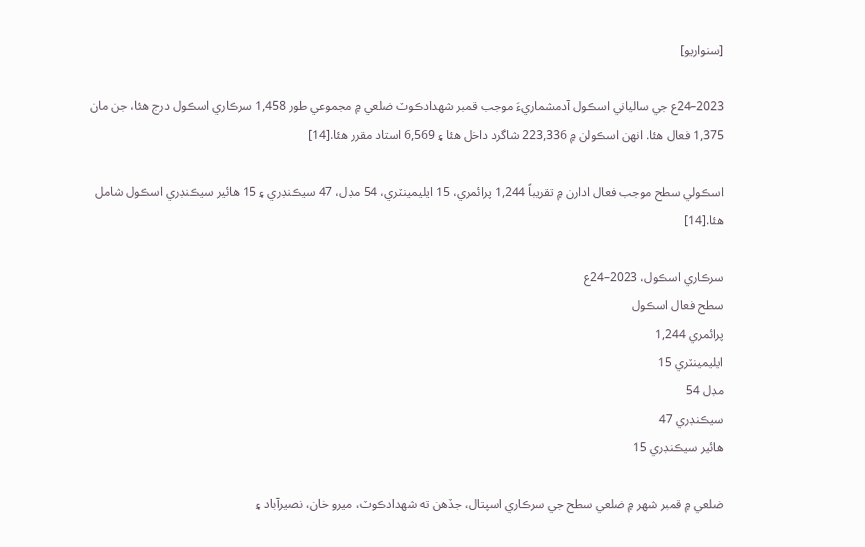[سنواريو]

2023–24ع جي سالياني اسڪول آدمشماريءَ موجب قمبر شهدادڪوٽ ضلعي ۾ مجموعي طور 1,458 سرڪاري اسڪول درج هئا، جن مان 1,375 فعال هئا. انهن اسڪولن ۾ 223,336 شاگرد داخل هئا ۽ 6,569 استاد مقرر هئا.[14]

اسڪولي سطح موجب فعال ادارن ۾ تقريباً 1,244 پرائمري، 15 ايليمينٽري، 54 مڊل، 47 سيڪنڊري ۽ 15 هائير سيڪنڊري اسڪول شامل هئا.[14]

سرڪاري اسڪول، 2023–24ع
سطح فعال اسڪول
پرائمري 1,244
ايليمينٽري 15
مڊل 54
سيڪنڊري 47
هائير سيڪنڊري 15

ضلعي ۾ قمبر شهر ۾ ضلعي سطح جي سرڪاري اسپتال، جڏهن ته شهدادڪوٽ، ميرو خان، نصيرآباد ۽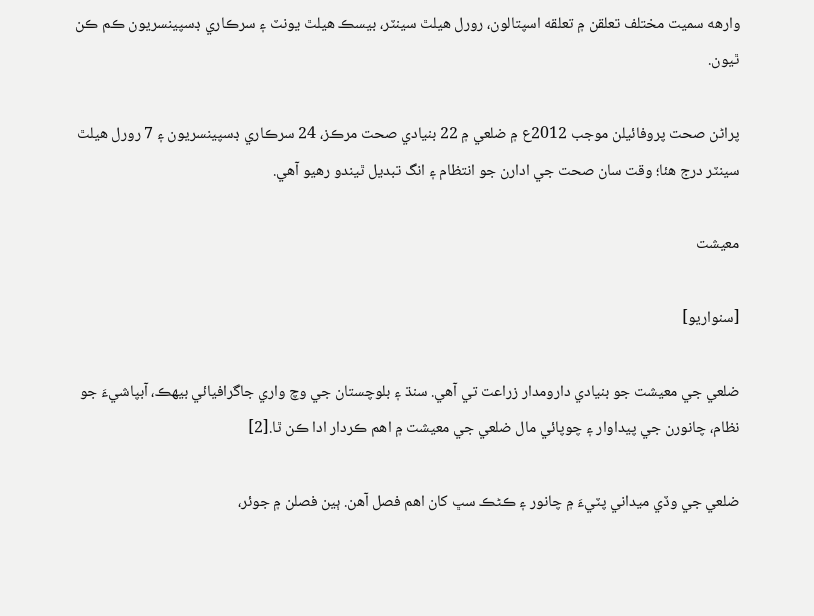وارهه سميت مختلف تعلقن ۾ تعلقه اسپتالون، رورل هيلٿ سينٽر، بيسڪ هيلٿ يونٽ ۽ سرڪاري ڊسپينسريون ڪم ڪن ٿيون.

پراڻن صحت پروفائيلن موجب 2012ع ۾ ضلعي ۾ 22 بنيادي صحت مرڪز، 24 سرڪاري ڊسپينسريون ۽ 7 رورل هيلٿ سينٽر درج هئا؛ وقت سان صحت جي ادارن جو انتظام ۽ انگ تبديل ٿيندو رهيو آهي.

معيشت

[سنواريو]

ضلعي جي معيشت جو بنيادي دارومدار زراعت تي آهي. سنڌ ۽ بلوچستان جي وچ واري جاگرافيائي بيهڪ، آبپاشيءَ جو نظام، چانورن جي پيداوار ۽ چوپائي مال ضلعي جي معيشت ۾ اهم ڪردار ادا ڪن ٿا.[2]

ضلعي جي وڏي ميداني پٽيءَ ۾ چانور ۽ ڪڻڪ سڀ کان اهم فصل آهن. ٻين فصلن ۾ جوئر،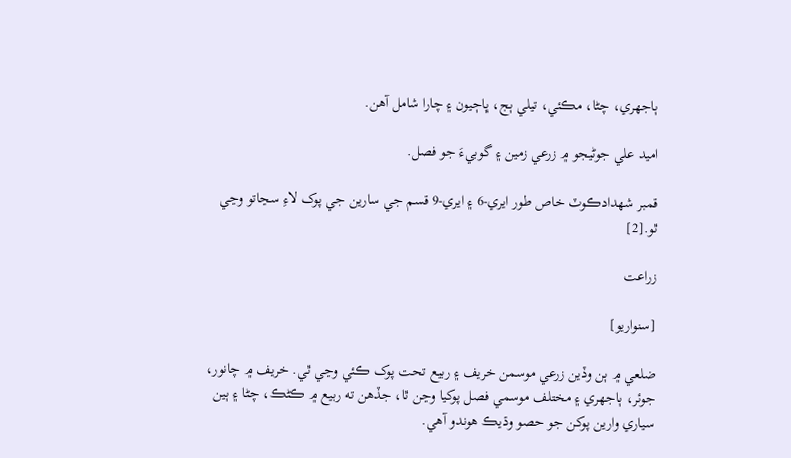ٻاجهري، چڻا، مڪئي، تيلي ٻج، ڀاڄيون ۽ چارا شامل آهن.

اميد علي جوڻيجو ۾ زرعي زمين ۽ گوبيءَ جو فصل.

قمبر شهدادڪوٽ خاص طور ايري-6 ۽ ايري-9 قسم جي سارين جي پوک لاءِ سڃاتو وڃي ٿو.[2]

زراعت

[سنواريو]

ضلعي ۾ ٻن وڏين زرعي موسمن خريف ۽ ربيع تحت پوک ڪئي وڃي ٿي. خريف ۾ چانور، جوئر، ٻاجهري ۽ مختلف موسمي فصل پوکيا وڃن ٿا، جڏهن ته ربيع ۾ ڪڻڪ، چڻا ۽ ٻين سياري وارين پوکن جو حصو وڌيڪ هوندو آهي.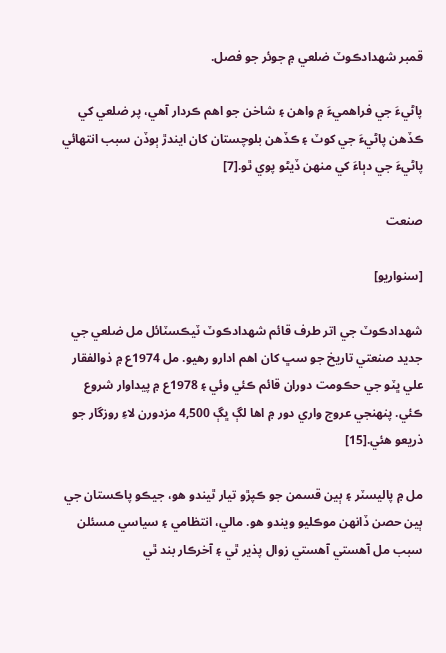قمبر شهدادڪوٽ ضلعي ۾ جوئر جو فصل.

پاڻيءَ جي فراهميءَ ۾ واهن ۽ شاخن جو اهم ڪردار آهي، پر ضلعي کي ڪڏهن پاڻيءَ جي کوٽ ۽ ڪڏهن بلوچستان کان ايندڙ ٻوڏن سبب انتهائي پاڻيءَ جي دٻاءَ کي منهن ڏيڻو پوي ٿو.[7]

صنعت

[سنواريو]

شهدادڪوٽ جي اتر طرف قائم شهدادڪوٽ ٽيڪسٽائل مل ضلعي جي جديد صنعتي تاريخ جو سڀ کان اهم ادارو رهيو. مل 1974ع ۾ ذوالفقار علي ڀٽو جي حڪومت دوران قائم ڪئي وئي ۽ 1978ع ۾ پيداوار شروع ڪئي. پنهنجي عروج واري دور ۾ اها لڳ ڀڳ 4,500 مزدورن لاءِ روزگار جو ذريعو هئي.[15]

مل ۾ پاليسٽر ۽ ٻين قسمن جو ڪپڙو تيار ٿيندو هو، جيڪو پاڪستان جي ٻين حصن ڏانهن موڪليو ويندو هو. مالي، انتظامي ۽ سياسي مسئلن سبب مل آهستي آهستي زوال پذير ٿي ۽ آخرڪار بند ٿي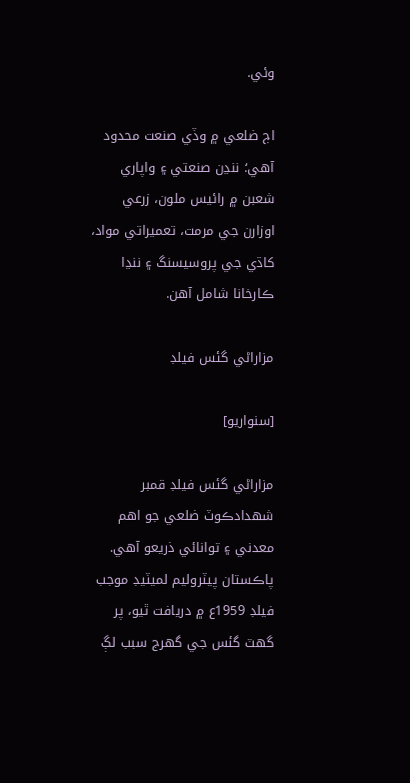وئي.

اڄ ضلعي ۾ وڏي صنعت محدود آهي؛ ننڍن صنعتي ۽ واپاري شعبن ۾ رائيس ملون، زرعي اوزارن جي مرمت، تعميراتي مواد، کاڌي جي پروسيسنگ ۽ ننڍا ڪارخانا شامل آهن.

مزاراڻي گئس فيلڊ

[سنواريو]

مزاراڻي گئس فيلڊ قمبر شهدادڪوٽ ضلعي جو اهم معدني ۽ توانائي ذريعو آهي. پاڪستان پيٽروليم لميٽيڊ موجب فيلڊ 1959ع ۾ دريافت ٿيو، پر گهٽ گئس جي گهرج سبب لڳ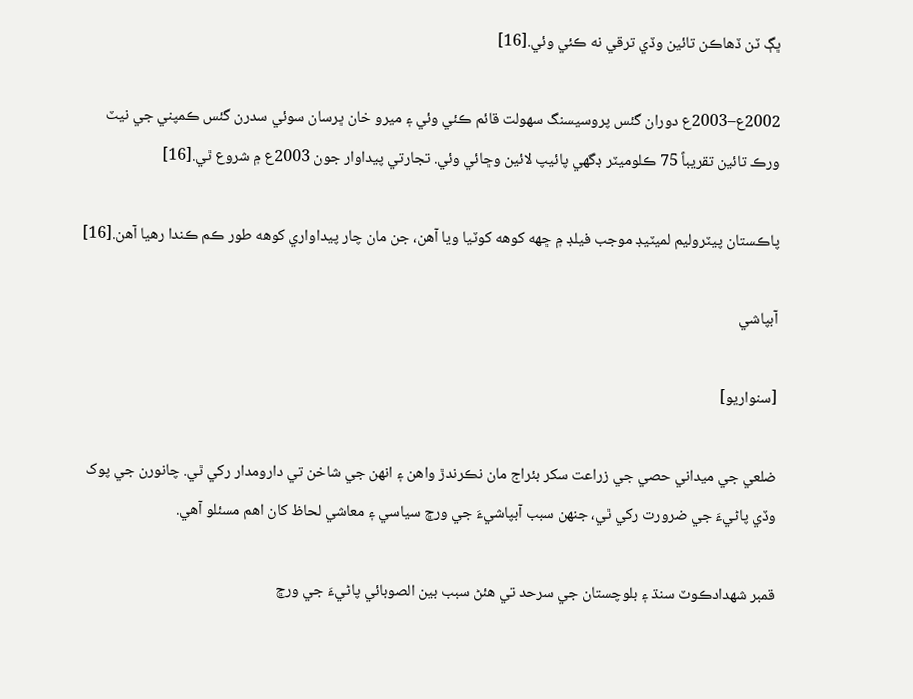ڀڳ ٽن ڏهاڪن تائين وڏي ترقي نه ڪئي وئي.[16]

2002ع–2003ع دوران گئس پروسيسنگ سهولت قائم ڪئي وئي ۽ ميرو خان ڀرسان سوئي سدرن گئس ڪمپني جي نيٽ ورڪ تائين تقريباً 75 ڪلوميٽر ڊگهي پائيپ لائين وڇائي وئي. تجارتي پيداوار جون 2003ع ۾ شروع ٿي.[16]

پاڪستان پيٽروليم لميٽيڊ موجب فيلڊ ۾ ڇهه کوهه کوٽيا ويا آهن، جن مان چار پيداواري کوهه طور ڪم ڪندا رهيا آهن.[16]

آبپاشي

[سنواريو]

ضلعي جي ميداني حصي جي زراعت سکر بئراج مان نڪرندڙ واهن ۽ انهن جي شاخن تي دارومدار رکي ٿي. چانورن جي پوک وڏي پاڻيءَ جي ضرورت رکي ٿي، جنهن سبب آبپاشيءَ جي ورڇ سياسي ۽ معاشي لحاظ کان اهم مسئلو آهي.

قمبر شهدادڪوٽ سنڌ ۽ بلوچستان جي سرحد تي هئڻ سبب بين الصوبائي پاڻيءَ جي ورڇ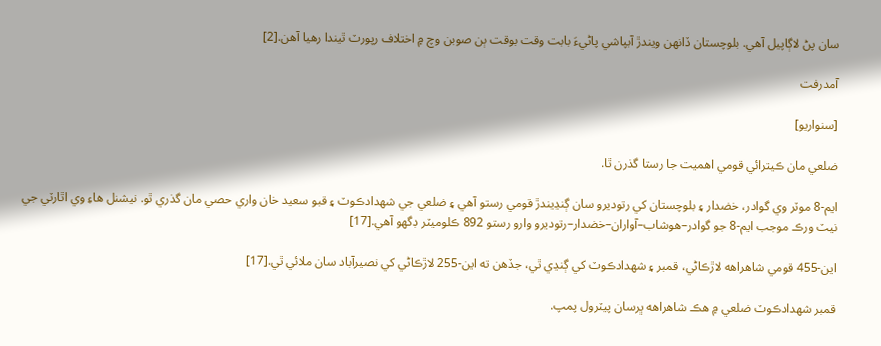سان پڻ لاڳاپيل آهي. بلوچستان ڏانهن ويندڙ آبپاشي پاڻيءَ بابت وقت بوقت ٻن صوبن وچ ۾ اختلاف رپورٽ ٿيندا رهيا آهن.[2]

آمدرفت

[سنواريو]

ضلعي مان ڪيترائي قومي اهميت جا رستا گذرن ٿا.

ايم-8 موٽر وي گوادر، خضدار ۽ بلوچستان کي رتوديرو سان ڳنڍيندڙ قومي رستو آهي ۽ ضلعي جي شهدادڪوٽ ۽ قبو سعيد خان واري حصي مان گذري ٿو. نيشنل هاءِ وي اٿارٽي جي نيٽ ورڪ موجب ايم-8 جو گوادر–هوشاب–آواران–خضدار–رتوديرو وارو رستو 892 ڪلوميٽر ڊگهو آهي.[17]

اين-455 قومي شاهراهه لاڙڪاڻي، قمبر ۽ شهدادڪوٽ کي ڳنڍي ٿي، جڏهن ته اين-255 لاڙڪاڻي کي نصيرآباد سان ملائي ٿي.[17]

قمبر شهدادڪوٽ ضلعي ۾ هڪ شاهراهه ڀرسان پيٽرول پمپ.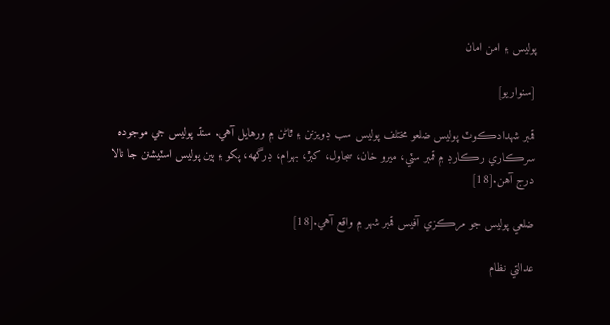پوليس ۽ امن امان

[سنواريو]

قمبر شهدادڪوٽ پوليس ضلعو مختلف پوليس سب ڊويزنن ۽ ٿاڻن ۾ ورهايل آهي. سنڌ پوليس جي موجوده سرڪاري رڪارڊ ۾ قمبر سٽي، ميرو خان، سجاول، کبڙ، بهرام، ڊرگهه، پکو ۽ ٻين پوليس اسٽيشنن جا نالا درج آهن.[18]

ضلعي پوليس جو مرڪزي آفيس قمبر شهر ۾ واقع آهي.[18]

عدالتي نظام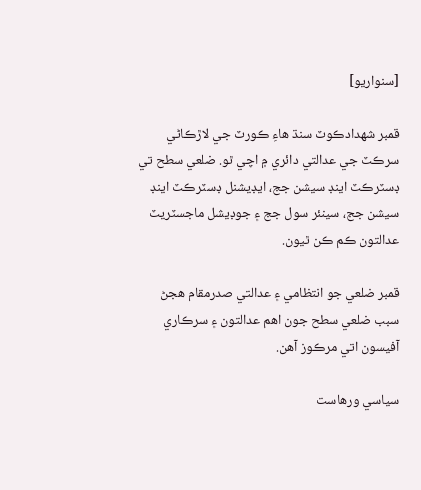[سنواريو]

قمبر شهدادڪوٽ سنڌ هاءِ ڪورٽ جي لاڙڪاڻي سرڪٽ جي عدالتي دائري ۾ اچي ٿو. ضلعي سطح تي ڊسٽرڪٽ اينڊ سيشن جج، ايڊيشنل ڊسٽرڪٽ اينڊ سيشن جج، سينئر سول جج ۽ جوڊيشل ماجسٽريٽ عدالتون ڪم ڪن ٿيون.

قمبر ضلعي جو انتظامي ۽ عدالتي صدرمقام هجڻ سبب ضلعي سطح جون اهم عدالتون ۽ سرڪاري آفيسون اتي مرڪوز آهن.

سياسي ورهاست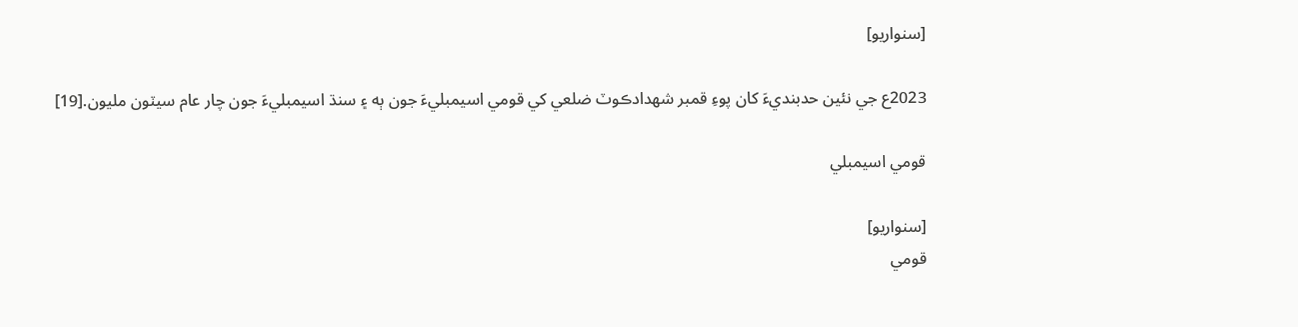[سنواريو]

2023ع جي نئين حدبنديءَ کان پوءِ قمبر شهدادڪوٽ ضلعي کي قومي اسيمبليءَ جون ٻه ۽ سنڌ اسيمبليءَ جون چار عام سيٽون مليون.[19]

قومي اسيمبلي

[سنواريو]
قومي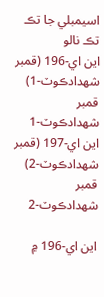اسيمبلي جا تڪ
تڪ نالو
اين اي-196 (قمبر شهدادڪوٽ-1) قمبر شهدادڪوٽ-1
اين اي-197 (قمبر شهدادڪوٽ-2) قمبر شهدادڪوٽ-2

اين اي-196 ۾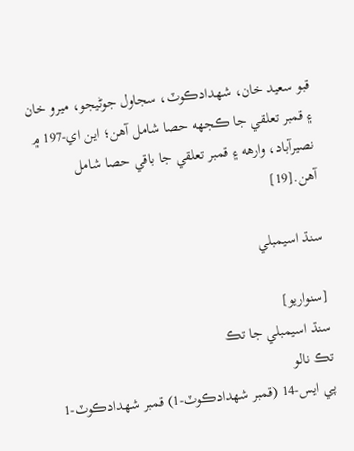قبو سعيد خان، شهدادڪوٽ، سجاول جوڻيجو، ميرو خان ۽ قمبر تعلقي جا ڪجهه حصا شامل آهن؛ اين اي-197 ۾ نصيرآباد، وارهه ۽ قمبر تعلقي جا باقي حصا شامل آهن.[19]

سنڌ اسيمبلي

[سنواريو]
سنڌ اسيمبلي جا تڪ
تڪ نالو
پي ايس-14 (قمبر شهدادڪوٽ-1) قمبر شهدادڪوٽ-1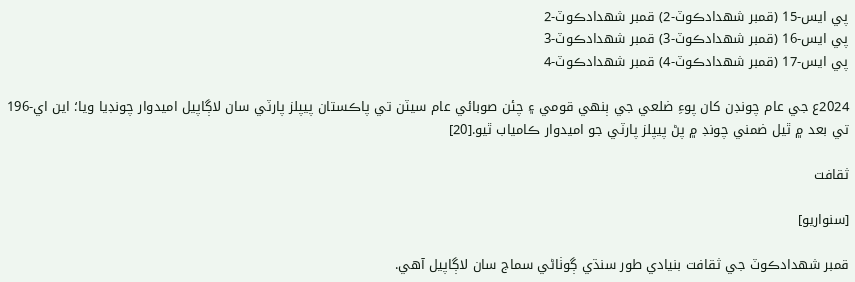پي ايس-15 (قمبر شهدادڪوٽ-2) قمبر شهدادڪوٽ-2
پي ايس-16 (قمبر شهدادڪوٽ-3) قمبر شهدادڪوٽ-3
پي ايس-17 (قمبر شهدادڪوٽ-4) قمبر شهدادڪوٽ-4

2024ع جي عام چونڊن کان پوءِ ضلعي جي ٻنهي قومي ۽ چئن صوبائي عام سيٽن تي پاڪستان پيپلز پارٽي سان لاڳاپيل اميدوار چونڊيا ويا؛ اين اي-196 تي بعد ۾ ٿيل ضمني چونڊ ۾ پڻ پيپلز پارٽي جو اميدوار ڪامياب ٿيو.[20]

ثقافت

[سنواريو]

قمبر شهدادڪوٽ جي ثقافت بنيادي طور سنڌي ڳوٺاڻي سماج سان لاڳاپيل آهي.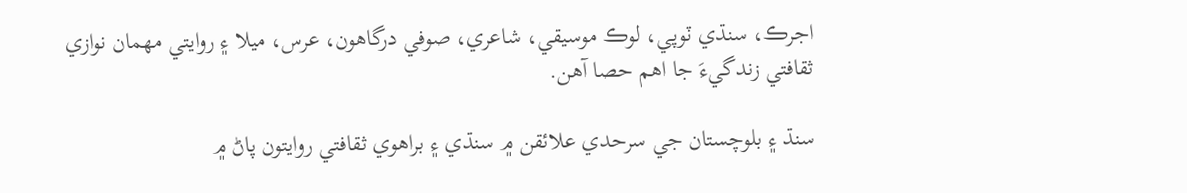اجرڪ، سنڌي ٽوپي، لوڪ موسيقي، شاعري، صوفي درگاهون، عرس، ميلا ۽ روايتي مهمان نوازي ثقافتي زندگيءَ جا اهم حصا آهن.

سنڌ ۽ بلوچستان جي سرحدي علائقن ۾ سنڌي ۽ براهوي ثقافتي روايتون پاڻ ۾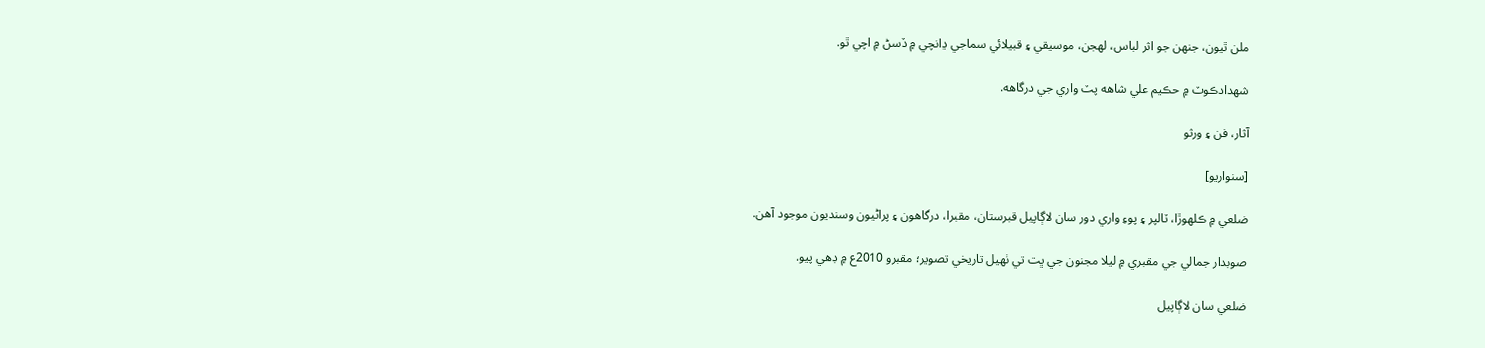ملن ٿيون، جنهن جو اثر لباس، لهجن، موسيقي ۽ قبيلائي سماجي ڍانچي ۾ ڏسڻ ۾ اچي ٿو.

شهدادڪوٽ ۾ حڪيم علي شاهه پٽ واري جي درگاهه.

آثار، فن ۽ ورثو

[سنواريو]

ضلعي ۾ ڪلهوڙا، ٽالپر ۽ پوءِ واري دور سان لاڳاپيل قبرستان، مقبرا، درگاهون ۽ پراڻيون وسنديون موجود آهن.

صوبدار جمالي جي مقبري ۾ ليلا مجنون جي ڀت تي ٺهيل تاريخي تصوير؛ مقبرو 2010ع ۾ ڊهي پيو.

ضلعي سان لاڳاپيل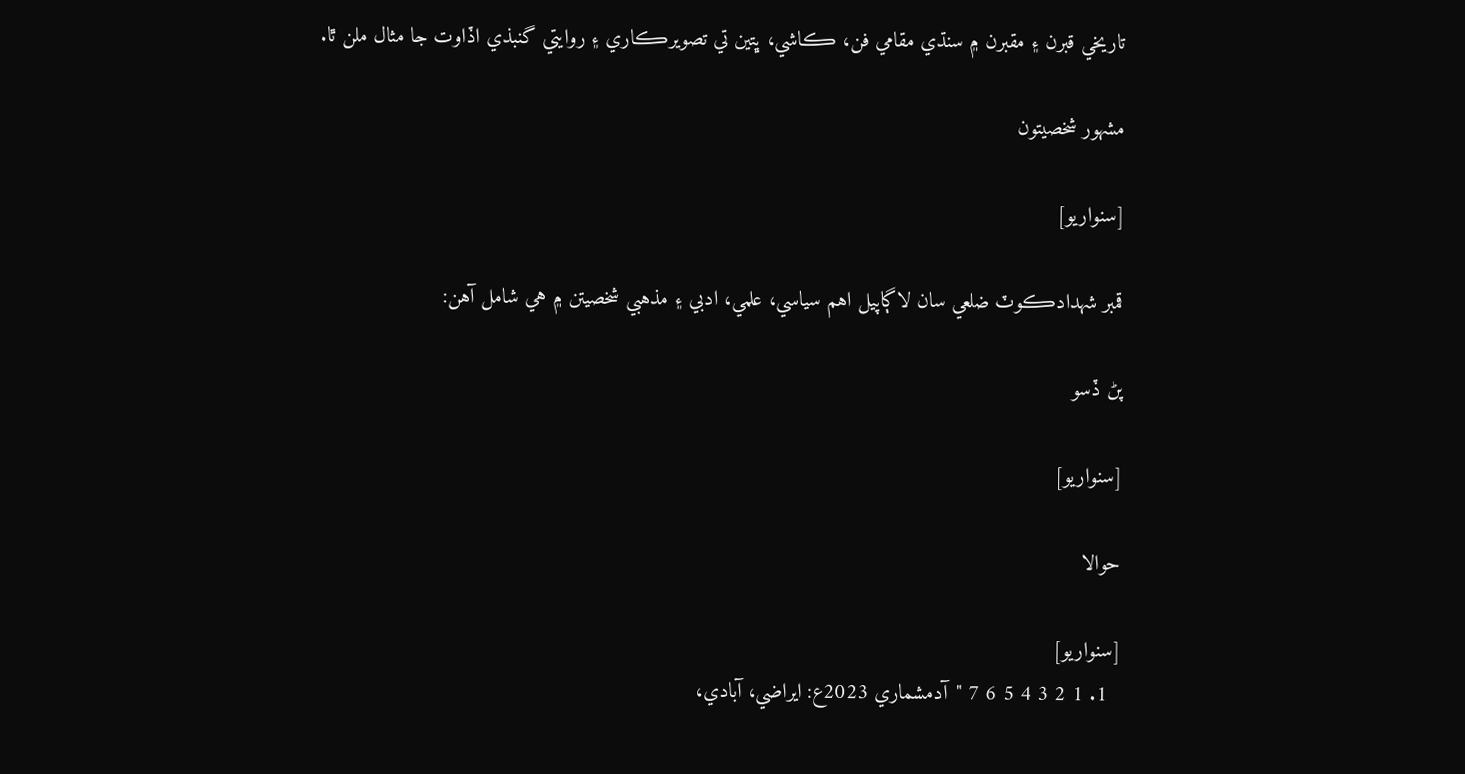تاريخي قبرن ۽ مقبرن ۾ سنڌي مقامي فن، ڪاشي، ڀتين تي تصويرڪاري ۽ روايتي گنبذي اڏاوت جا مثال ملن ٿا.

مشهور شخصيتون

[سنواريو]

قمبر شهدادڪوٽ ضلعي سان لاڳاپيل اهم سياسي، علمي، ادبي ۽ مذهبي شخصيتن ۾ هي شامل آهن:

پڻ ڏسو

[سنواريو]

حوالا

[سنواريو]
  1. 1 2 3 4 5 6 7 "آدمشماري 2023ع: ايراضي، آبادي،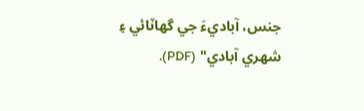جنس، آباديءَ جي گهاٽائي ۽ شهري آبادي" (PDF).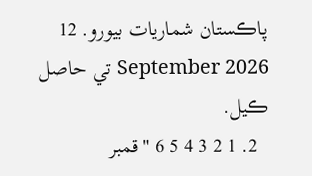پاڪستان شماريات بيورو. 12 September 2026 تي حاصل ڪيل.
  2. 1 2 3 4 5 6 "قمبر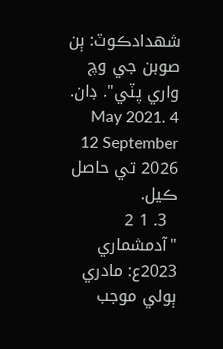شهدادڪوٽ: ٻن صوبن جي وچ واري پٽي". ڊان. 4 May 2021. 12 September 2026 تي حاصل ڪيل.
  3. 1 2 "آدمشماري 2023ع: مادري ٻولي موجب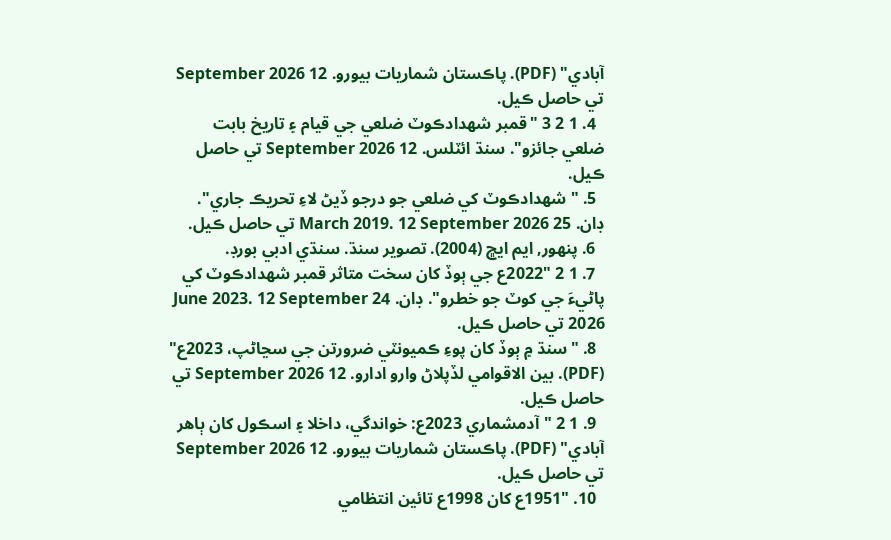آبادي" (PDF). پاڪستان شماريات بيورو. 12 September 2026 تي حاصل ڪيل.
  4. 1 2 3 "قمبر شهدادڪوٽ ضلعي جي قيام ۽ تاريخ بابت ضلعي جائزو". سنڌ ائٽلس. 12 September 2026 تي حاصل ڪيل.
  5. "شهدادڪوٽ کي ضلعي جو درجو ڏيڻ لاءِ تحريڪ جاري". ڊان. 25 March 2019. 12 September 2026 تي حاصل ڪيل.
  6. پنهور, ايم ايڇ (2004). تصوير سنڌ. سنڌي ادبي بورڊ.
  7. 1 2 "2022ع جي ٻوڏ کان سخت متاثر قمبر شهدادڪوٽ کي پاڻيءَ جي کوٽ جو خطرو". ڊان. 24 June 2023. 12 September 2026 تي حاصل ڪيل.
  8. "سنڌ ۾ ٻوڏ کان پوءِ ڪميونٽي ضرورتن جي سڃاڻپ، 2023ع" (PDF). بين الاقوامي لڏپلاڻ وارو ادارو. 12 September 2026 تي حاصل ڪيل.
  9. 1 2 "آدمشماري 2023ع: خواندگي، داخلا ۽ اسڪول کان ٻاهر آبادي" (PDF). پاڪستان شماريات بيورو. 12 September 2026 تي حاصل ڪيل.
  10. "1951ع کان 1998ع تائين انتظامي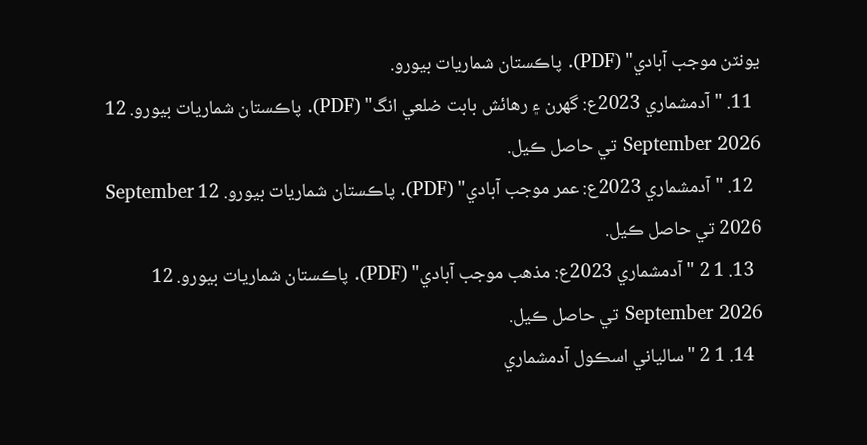يونٽن موجب آبادي" (PDF). پاڪستان شماريات بيورو.
  11. "آدمشماري 2023ع: گهرن ۽ رهائش بابت ضلعي انگ" (PDF). پاڪستان شماريات بيورو. 12 September 2026 تي حاصل ڪيل.
  12. "آدمشماري 2023ع: عمر موجب آبادي" (PDF). پاڪستان شماريات بيورو. 12 September 2026 تي حاصل ڪيل.
  13. 1 2 "آدمشماري 2023ع: مذهب موجب آبادي" (PDF). پاڪستان شماريات بيورو. 12 September 2026 تي حاصل ڪيل.
  14. 1 2 "سالياني اسڪول آدمشماري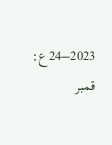2023–24ع: قمبر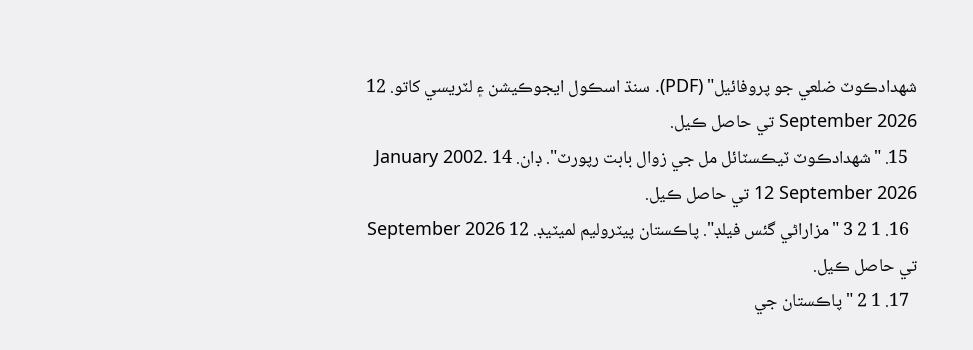شهدادڪوٽ ضلعي جو پروفائيل" (PDF). سنڌ اسڪول ايجوڪيشن ۽ لٽريسي کاتو. 12 September 2026 تي حاصل ڪيل.
  15. "شهدادڪوٽ ٽيڪسٽائل مل جي زوال بابت رپورٽ". ڊان. 14 January 2002. 12 September 2026 تي حاصل ڪيل.
  16. 1 2 3 "مزاراڻي گئس فيلڊ". پاڪستان پيٽروليم لميٽيڊ. 12 September 2026 تي حاصل ڪيل.
  17. 1 2 "پاڪستان جي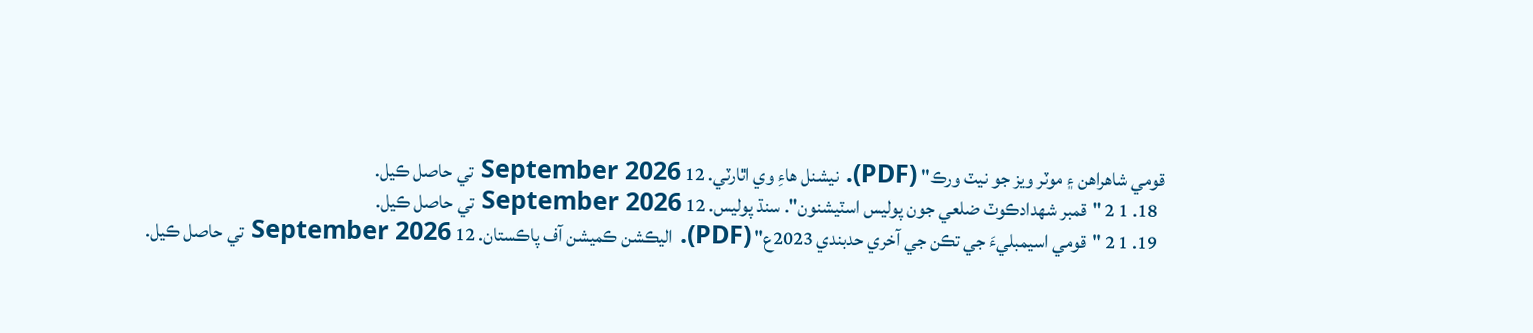قومي شاهراهن ۽ موٽر ويز جو نيٽ ورڪ" (PDF). نيشنل هاءِ وي اٿارٽي. 12 September 2026 تي حاصل ڪيل.
  18. 1 2 "قمبر شهدادڪوٽ ضلعي جون پوليس اسٽيشنون". سنڌ پوليس. 12 September 2026 تي حاصل ڪيل.
  19. 1 2 "قومي اسيمبليءَ جي تڪن جي آخري حدبندي 2023ع" (PDF). اليڪشن ڪميشن آف پاڪستان. 12 September 2026 تي حاصل ڪيل.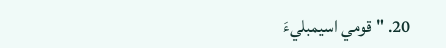20. "قومي اسيمبليءَ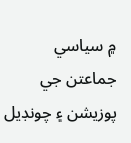۾ سياسي جماعتن جي پوزيشن ۽ چونڊيل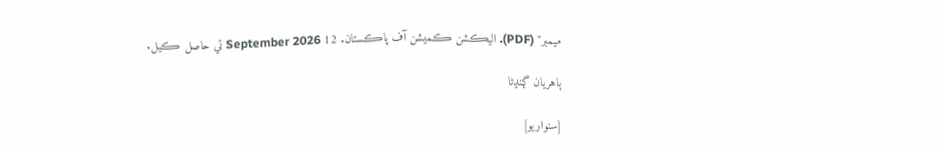ميمبر" (PDF). اليڪشن ڪميشن آف پاڪستان. 12 September 2026 تي حاصل ڪيل.

ٻاهريان ڳنڍڻا

[سنواريو]